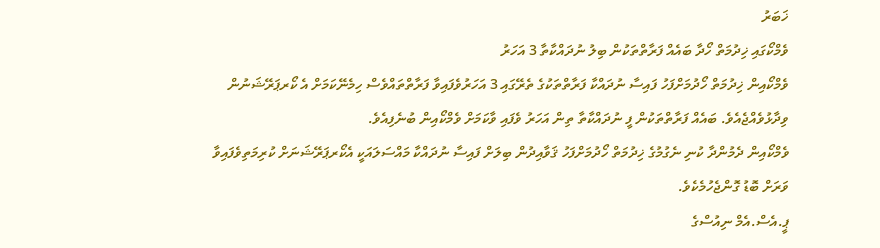ޚަބަރު
ވެމްކޯގައި ޚިދުމަތް ހޯދާ ބައެއް ފަރާތްތަކުން ބިލު ނުދައްކާތާ 3 އަހަރު
ވެމްކޯއިން ޚިދުމަތް ހޯދުމަށްފަހު ފައިސާ ނުދައްކާ ފަރާތްތަކުގެ ތެރޭގައި 3 އަހަރުވެފައިވާ ފަރާތްތައްވެސް ހިމެނޭކަމަށް އެ ކޯރޕަރޭޝަނުން ވިދާޅުވެއްޖެއެވެ. ބައެއް ފަރާތްތަކުން ފީ ނުދައްކާތާ ތިން އަހަރު ވެފައި ވާކަމަށް ވެމްކޯއިން ބުނެފިއެވެ.
ވެމްކޯއިން ދެމުންދާ ކުނި ނެގުމުގެ ޚިދުމަތް ހޯދުމަށްފަހު ޤަވާއިދުން ބިލަށް ފައިސާ ނުދައްކާ މައްސަލައަކީ އެކޯރޕަރޭޝަނަށް ކުރިމަތިވެފައިވާ ވަރަށް ބޮޑު ގޮންޖެހުމެކެވެ.
ޕީ.އެސް.އެމް ނިއުސްގެ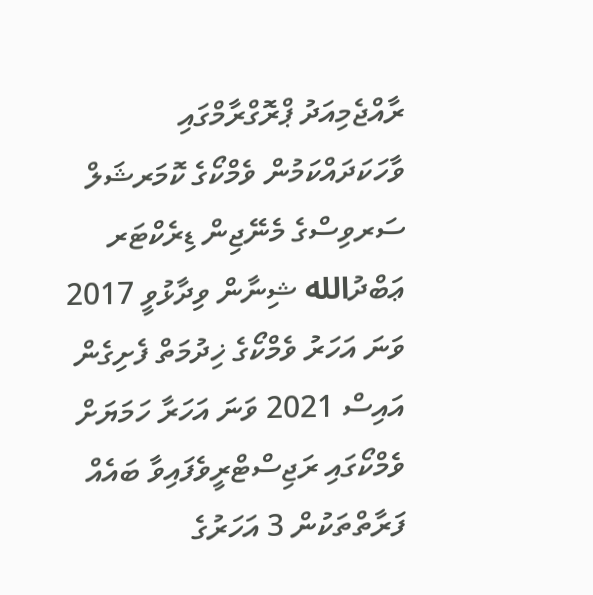ރާއްޖެމިއަދު ޕްރޮގްރާމްގައި ވާހަކަދައްކަމުން ވެމްކޯގެ ކޮމަރޝަލް ސަރވިސްގެ މެނޭޖިން ޑިރެކްޓަރ ޢަބްދުالله ޝިނާން ވިދާޅުވީ 2017 ވަނަ އަހަރު ވެމްކޯގެ ޚިދުމަތް ފެށިގެން އައިސް 2021 ވަނަ އަހަރާ ހަމަޔަށް ވެމްކޯގައި ރަޖިސްޓްރީވެފައިވާ ބައެއް ފަރާތްތަކުން 3 އަހަރުގެ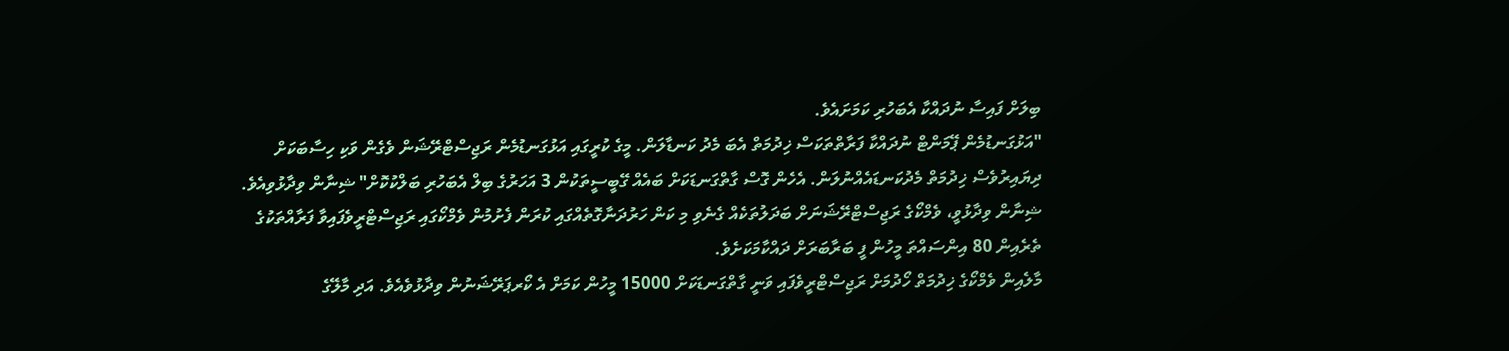ބިލަށް ފައިސާ ނުދައްކާ އެބަހުރި ކަމަށައެވެ.
"އަޅުގަނޑުމެން ޕޭމަންޓް ނުދައްކާ ފަރާތްތަކަސް ޚިދުމަތް އެބަ މެދު ކަނޑާލަން. މީގެ ކުރީގައި އަޅުގަނޑުމެން ރަޖިސްޓްރޭޝަން ވެގެން ވަކި ހިސާބަކަށް ދިޔައިރުވެސް ޚިދުމަތް މެދުކަނޑައެއްނުލަން. އެހެން ގޮސް ގާތްގަނޑަކަށް ބައެއް ގޭބީސީތަކުން 3 އަހަރުގެ ބިލް އެބަހުރި ބަލްކުކޮށް" ޝިނާން ވިދާޅުވިއެވެ.
ޝިނާން ވިދާޅުވީ، ވެމްކޯގެ ރަޖިސްޓްރޭޝަނަށް ބަދަލުތަކެއް ގެނެވި މި ކަން ހަރުދަނާގޮތެއްގައި ކުރަން ފެށުމުން ވެމްކޯގައި ރަޖިސްޓްރީވެފައިވާ ފަރާއްތަކުގެ ތެރެއިން 80 އިންސައްތަ މީހުން ފީ ބަރާބަރަށް ދައްކާމަކަށެވެ.
މާލެއިން ވެމްކޯގެ ޚިދުމަތް ހޯދުމަށް ރަޖިސްޓްރީވެފައި ވަނީ ގާތްގަނޑަކަށް 15000 މީހުން ކަމަށް އެ ކޯރޕަރޭޝަނުން ވިދާޅުވެއެވެ. އަދި މާލޭގެ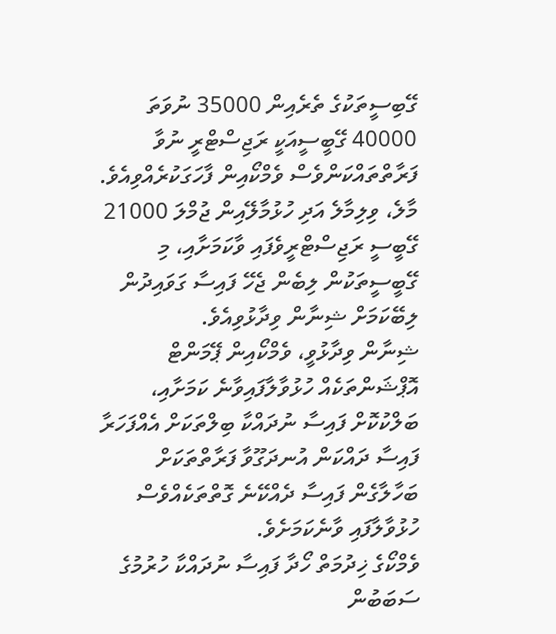ގޭބިސީތަކުގެ ތެރެއިން 35000 ނުވަތަ 40000 ގޭބީސީއަކީ ރަޖިސްޓްރީ ނުވާ ފަރާތްތައްކަންވެސް ވެމްކޯއިން ފާހަގަކުރެއްވިއެވެ. މާލެ، ވިލިމާލެ އަދި ހުޅުމާލޭއިން ޖުމްލަ 21000 ގޭބީސީ ރަޖިސްޓްރީވެފައި ވާކަމަށާއި، މި ގޭބީސީތަކުން ލިބެން ޖެހޭ ފައިސާ ގަވައިދުން ލިބޭކަމަށް ޝިނާން ވިދާޅުވިއެވެ.
ޝިނާން ވިދާޅުވީ، ވެމްކޯއިން ޕޭމަންޓް އޮޕްޝަންތަކެއް ހުޅުވާލާފައިވާނެ ކަމަށާއި، ބަލްކުކޮށް ފައިސާ ނުދައްކާ ބިލްތަކަށް އެއްފަހަރާ ފައިސާ ދައްކަން އުނދަގޫވާ ފަރާތްތަކަށް ބަހާލާގެން ފައިސާ ދެއްކޭނެ ގޮތްތަކެއްވެސް ހުޅުވާލާފައި ވާނެކަމަށެވެ.
ވެމްކޯގެ ޚިދުމަތް ހޯދާ ފައިސާ ނުދައްކާ ހުރުމުގެ ސަބަބުން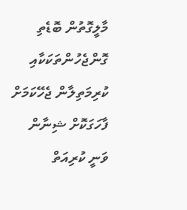މާލީގޮތުން ބޮޑެތި ގޮންޖެހުންތަކަކާއި ކުރިމަތިލާން ޖެހޭކަމަށް ފާހަގަކޮށް ޝިނާން ވަނީ ކުރިއަތް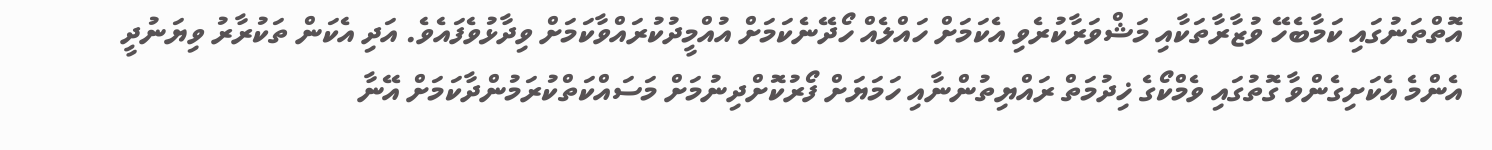އޮތްތަނުގައި ކަމާބެހޭ ވުޒާރާތަކާއި މަޝްވަރާކުރެވި އެކަމަށް ހައްލެއް ހޯދޭނެކަމަށް އުއްމީދުކުރައްވާކަމަށް ވިދާޅުވެފައެވެ. އަދި އެކަން ތަކުރާރު ވިޔަނުދީ އެންމެ އެކަށިގެންވާ ގޮތުގައި ވެމްކޯގެ ޚިދުމަތް ރައްޔިތުންނާއި ހަމަޔަށް ފޯރުކޮށްދިނުމަށް މަސައްކަތްކުރަމުންދާކަމަށް އޭނާ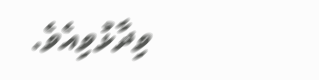ވިދާޅުވިއެވެ.